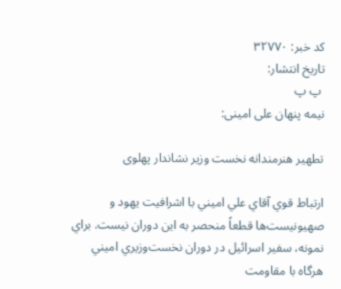کد خبر: ۳۲۷۷۰
تاریخ انتشار:
 پ پ ‍‍‍
نیمه پنهان علی امینی:

تطهیر هنرمندانه نخست وزیر نشاندار پهلوی

ارتباط قوي آقاي علي اميني با اشرافيت يهود و صهيونيست‌ها قطعاً منحصر به اين دوران نيست. براي نمونه، سفير اسرائيل در دوران نخست‌وزيري اميني هرگاه با مقاومت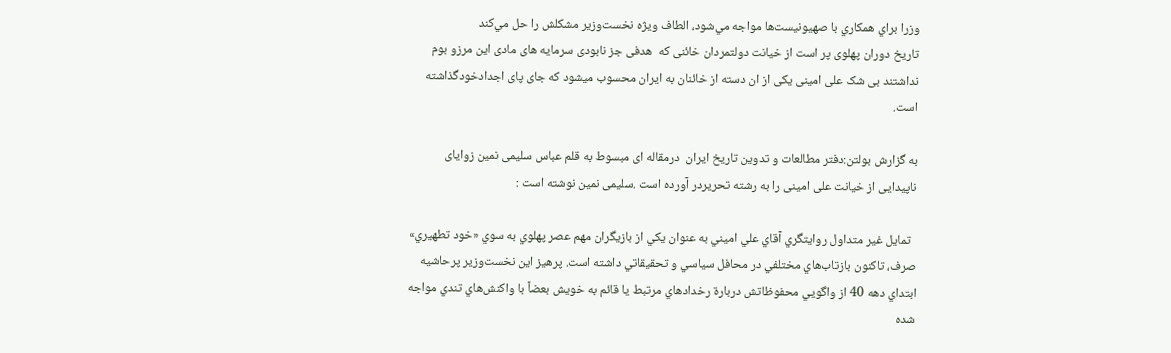وزرا براي همکاري با صهيونيست‌ها مواجه مي‌شود، الطاف ويژه نخست‌وزير مشکلش را حل مي‌کند
تاریخ دوران پهلوی پر است از خیانت دولتمردان خائنی که  هدفی جز نابودی سرمایه های مادی این مرزو بوم نداشتند بی شک علی امینی یکی از ان دسته از خائنان به ایران محسوب میشود که جای پای اجدادخودگذاشته است.

به گزارش بولتن:دفتر مطالعات و تدوين تاريخ ايران  درمقاله ای مبسوط به قلم عباس سلیمی نمین زوایای ناپیدایی از خیانت علی امینی را به رشته تحریردر آورده است .سلیمی نمین نوشته است :

  تمايل غير متداول روايتگري آقاي علي اميني به عنوان يکي از بازيگران مهم عصر پهلوي به سوي «خود تطهيري» صرف، تاکنون بازتاب‌هاي مختلفي در محافل سياسي و تحقيقاتي داشته است. پرهيز اين نخست‌‌وزير پرحاشيه‌ ابتداي دهه 40 از واگويي محفوظاتش دربارة رخدادهاي مرتبط يا قائم به خويش بعضاً با واکنش‌هاي تندي مواجه شده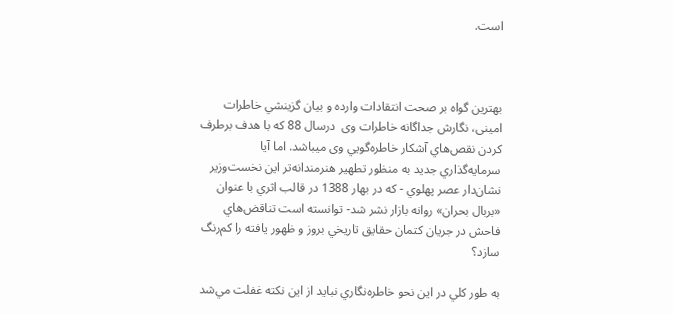است.



بهترين گواه بر صحت انتقادات وارده و بيان گزينشي خاطرات امینی، نگارش جداگانه خاطرات وی  درسال 88 که با هدف برطرف کردن نقص‌هاي آشکار خاطره‌گويي وی میباشد. اما آيا سرمايه‌گذاري جديد به منظور تطهير هنرمندانه‌تر اين نخست‌وزير نشان‌دار عصر پهلوي - که در بهار 1388 در قالب اثري با عنوان «بربال بحران» روانه بازار نشر شد- توانسته است تناقض‌هاي فاحش در جريان کتمان حقايق تاريخي بروز و ظهور يافته را کم‌رنگ سازد؟

به طور کلي در اين‌ نحو خاطره‌نگاري نبايد از اين نکته غفلت مي‌شد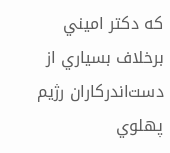که دکتر اميني برخلاف بسياري از دست‌اندرکاران رژيم پهلوي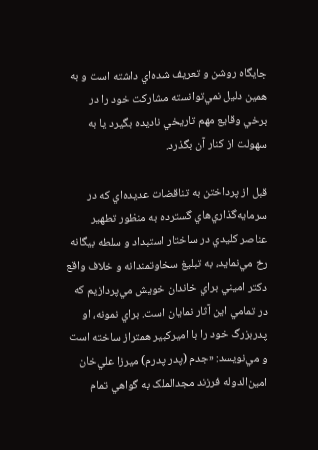جايگاه روشن و تعريف شده‌اي داشته است و به همين دليل نمي‌توانسته مشارکت خود را در برخي وقايع مهم تاريخي ناديده بگيرد يا به سهولت از کنار آن بگذرد.

قبل از پرداختن به تناقضات عديده‌اي که در سرمايه‌گذاري‌هاي گسترده به منظور تطهير عناصر کليدي در ساختار استبداد و سلطه بيگانه رخ مي‌نمايد، به تبليغ سخاوتمندانه و خلاف واقع دکتر اميني براي خاندان خويش مي‌پردازيم که در تمامي اين آثار نمايان است. براي نمونه، او پدربزرگ خود را با اميرکبير همتراز ساخته است و مي‌نويسد: «جدم (پدر پدرم) ميرزا علي‌خان امين‌الدوله فرزند مجدالملک به گواهي تمام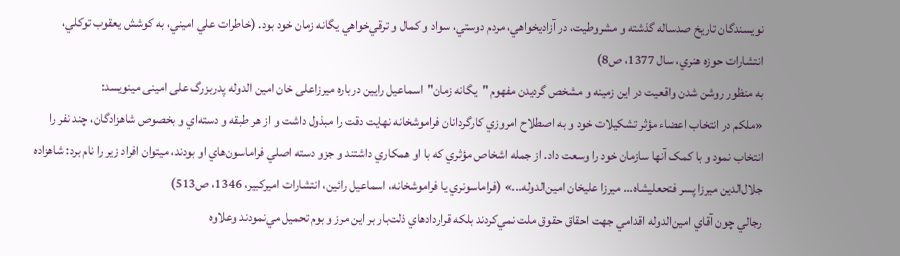نويسندگان تاريخ صدساله گذشته و مشروطيت، در آزاديخواهي، مردم دوستي، سواد و کمال و ترقي‌خواهي يگانه زمان خود بود. (خاطرات علي اميني، به کوشش يعقوب توکلي، انتشارات حوزه‌ هنري، سال 1377، ص8)
به منظور روشن شدن واقعيت در اين زمينه و مشخص گرديدن مفهوم "يگانه زمان"اسماعیل رایین درباره میرزاعلی خان امین الدوله پدربزرگ علی امینی مینویسد:
«ملکم در انتخاب اعضاء مؤثر تشکيلات خود و به اصطلاح امروزي کارگردانان فراموشخانه نهايت دقت را مبذول داشت و از هر طبقه و دسته‌اي و بخصوص شاهزادگان، چند نفر را انتخاب نمود و با کمک آنها سازمان خود را وسعت داد. از جمله اشخاص مؤثري که با او همکاري داشتند و جزو دسته اصلي فراماسون‌هاي او بودند، ميتوان افراد زير را نام برد: شاهزاده جلال‌الدين ميرزا پسر فتحعليشاه... ميرزا عليخان امين‌الدوله...» (فراماسونري يا فراموشخانه، اسماعيل رائين، انتشارات اميرکبير، 1346، ص513)
رجالي چون آقاي امين‌الدوله اقدامي جهت احقاق حقوق ملت نمي‌کردند بلکه قراردادهاي ذلت‌بار بر اين مرز و بوم تحميل مي‌نمودند وعلاوه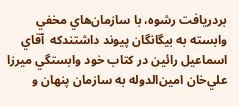بردريافت رشوه، با سازمان‌هاي مخفي وابسته به بيگانگان پيوند داشتندکه  آقاي اسماعيل رائين در کتاب خود وابستگي ميرزا علي‌‌خان امين‌الدوله به سازمان پنهان و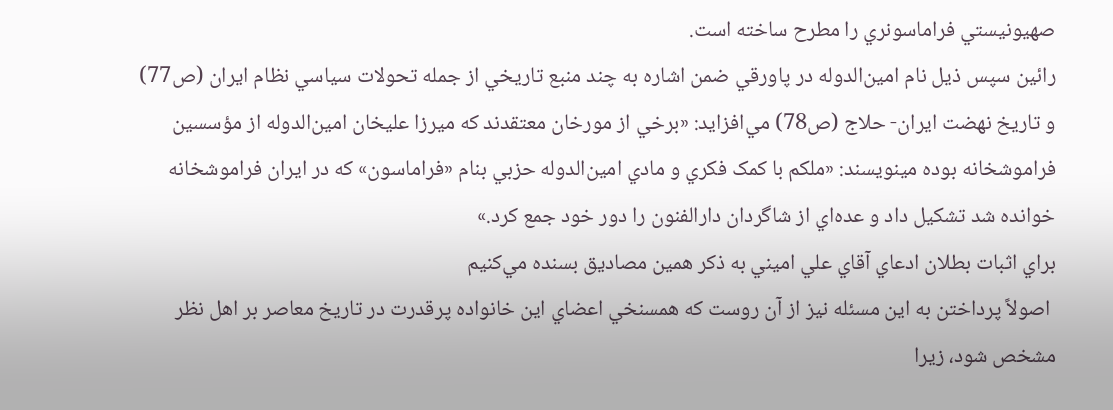صهيونيستي فراماسونري را مطرح ساخته است.
رائين سپس ذيل نام امين‌الدوله در پاورقي ضمن اشاره به چند منبع تاريخي از جمله تحولات سياسي نظام ايران (ص77) و تاريخ نهضت ايران- حلاج (ص78) مي‌افزايد: «برخي از مورخان معتقدند که ميرزا عليخان امين‌الدوله از مؤسسين فراموشخانه بوده مينويسند: «ملکم با کمک فکري و مادي امين‌الدوله حزبي بنام «فراماسون» که در ايران فراموشخانه خوانده شد تشکيل داد و عده‌اي از شاگردان دارالفنون را دور خود جمع کرد.»
براي اثبات بطلان ادعاي آقاي علي اميني به ذکر همين مصاديق بسنده مي‌کنيم
 اصولاً‌ پرداختن به اين مسئله نيز از آن روست که همسنخي اعضاي اين خانواده پرقدرت در تاريخ معاصر بر اهل نظر مشخص شود، زيرا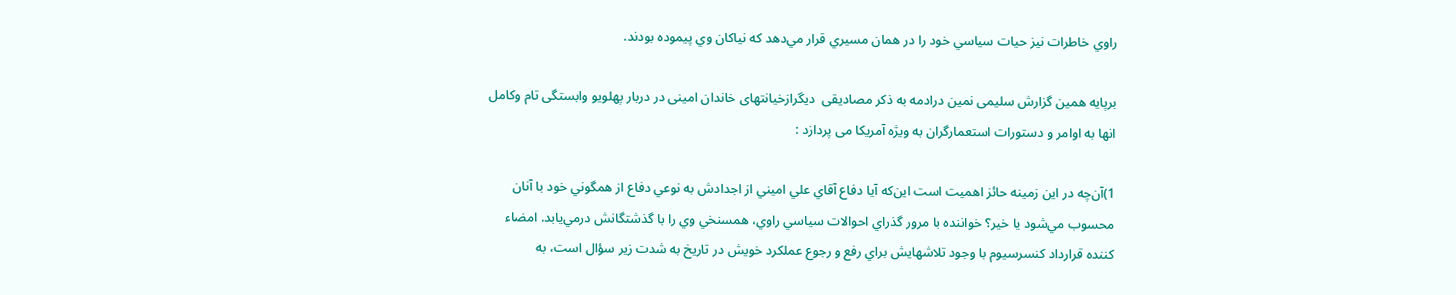راوي خاطرات نيز حيات سياسي خود را در همان مسيري قرار مي‌دهد که نياکان وي پيموده بودند.

برپایه همین گزارش سلیمی نمین درادمه به ذکر مصادیقی  دیگرازخیانتهای خاندان امینی در دربار پهلویو وابستگی تام وکامل انها به اوامر و دستورات استعمارگران به ویژه آمریکا می پردازد :

1)آن‌چه در اين زمينه حائز اهميت است اين‌که آيا دفاع آقاي علي اميني از اجدادش به نوعي دفاع از همگوني خود با آنان محسوب مي‌شود يا خير؟ خواننده با مرور گذراي احوالات سياسي راوي، همسنخي وي را با گذشتگانش درمي‌يابد. امضاء کننده قرارداد کنسرسيوم با وجود تلاشهايش براي رفع و رجوع عملکرد خويش در تاريخ به شدت زير سؤال است، به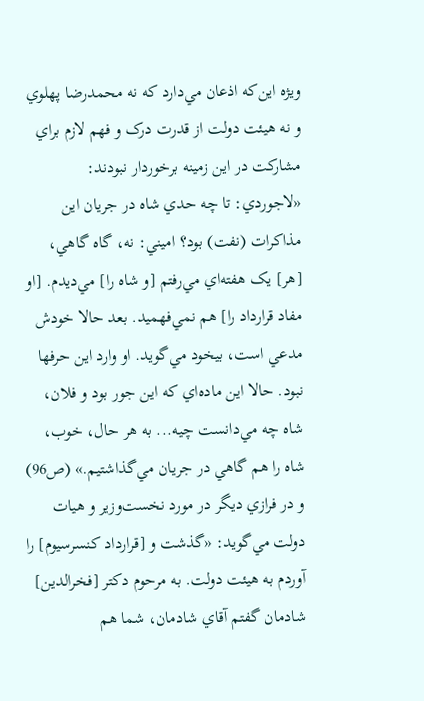ويژه اين‌که اذعان مي‌دارد که نه محمدرضا پهلوي و نه هيئت دولت از قدرت درک و فهم لازم براي مشارکت در اين زمينه برخوردار نبودند: «لاجوردي: تا چه حدي شاه در جريان اين مذاکرات (نفت) بود؟ اميني: نه، گاه گاهي، [هر] يک هفته‌اي مي‌رفتم [و شاه را] مي‌ديدم. [او مفاد قرارداد را] هم نمي‌فهميد. بعد حالا خودش مدعي است، بيخود مي‌گويد. او وارد اين حرفها نبود. حالا اين ماده‌اي که اين جور بود و فلان، شاه چه مي‌دانست چيه... به هر حال، خوب، شاه را هم گاهي در جريان مي‌گذاشتيم.» (ص96) و در فرازي ديگر در مورد نخست‌وزير و هيات دولت مي‌گويد: «گذشت و [قرارداد کنسرسيوم] را آوردم به هيئت دولت. به مرحوم دکتر [فخرالدين] شادمان گفتم آقاي شادمان، شما هم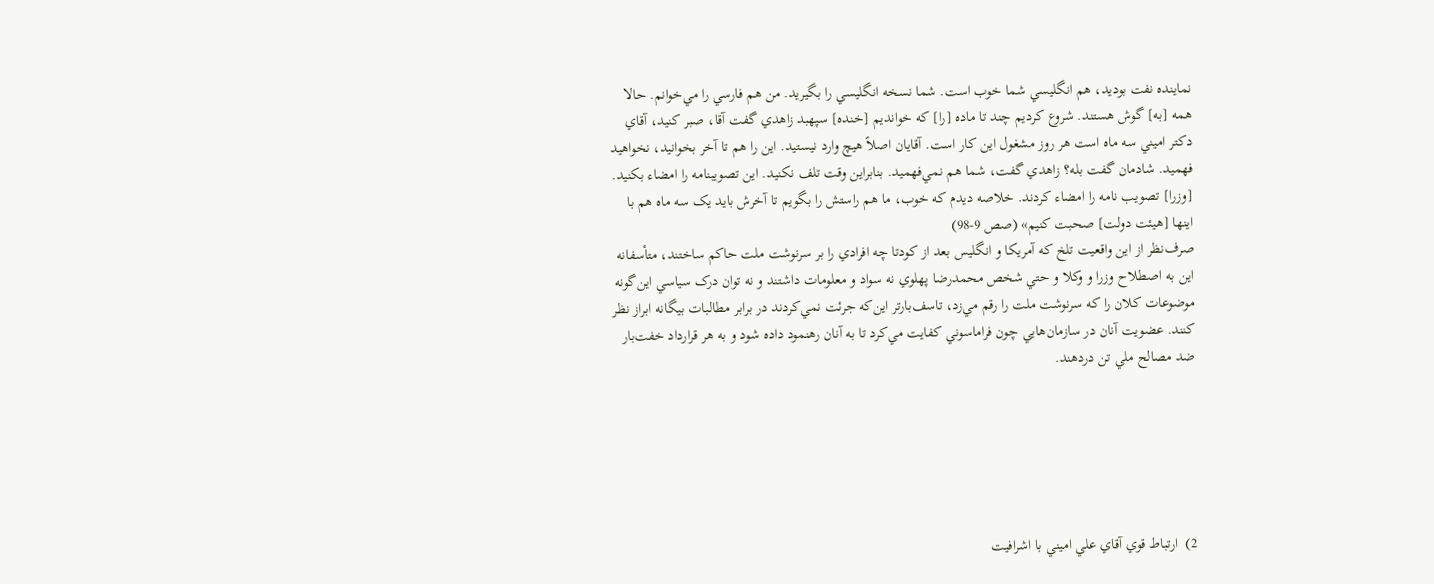نماينده نفت بوديد، هم‌ انگليسي شما خوب است. شما نسخه انگليسي را بگيريد. من هم فارسي را مي‌خوانم. حالا همه [به] گوش هستند. شروع کرديم چند تا ماده [را] که خوانديم [خنده] سپهبد زاهدي گفت آقا، صبر کنيد، آقاي دکتر اميني سه ماه است هر روز مشغول اين کار است. آقايان اصلاً هيچ وارد نيستيد. اين را هم تا آخر بخوانيد، نخواهيد فهميد. شادمان گفت بله؟ زاهدي گفت، شما هم نمي‌فهميد. بنابراين وقت تلف نکنيد. اين تصويبنامه را امضاء بکنيد. [وزرا] تصويب نامه را امضاء کردند. خلاصه ديدم که خوب، ما هم راستش را بگويم تا آخرش بايد يک سه ماه هم با اينها [هيئت دولت] صحبت کنيم» (صص 9-98)
صرف‌نظر از اين واقعيت تلخ که آمريکا و انگليس بعد از کودتا چه افرادي را بر سرنوشت ملت حاکم ساختند، متأسفانه اين به اصطلاح وزرا و وکلا و حتي شخص محمدرضا پهلوي نه سواد و معلومات داشتند و نه توان درک سياسي اين‌گونه موضوعات کلان را که سرنوشت ملت را رقم مي‌زد، تاسف‌بارتر اين‌که جرئت نمي‌کردند در برابر مطالبات بيگانه ابراز نظر کنند. عضويت آنان در سازمان‌هايي چون فراماسوني کفايت مي‌کرد تا به آنان رهنمود داده شود و به هر قرارداد خفت‌بار ضد مصالح ملي تن دردهند.






2)  ارتباط قوي آقاي علي اميني با اشرافيت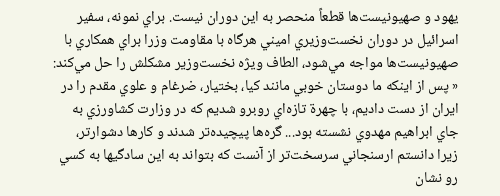يهود و صهيونيست‌ها قطعاً منحصر به اين دوران نيست. براي نمونه، سفير اسرائيل در دوران نخست‌وزيري اميني هرگاه با مقاومت وزرا براي همکاري با صهيونيست‌ها مواجه مي‌شود، الطاف ويژه نخست‌وزير مشکلش را حل مي‌کند: « پس از اينكه ما دوستان خوبي مانند كيا، بختيار، ضرغام و علوي مقدم را در ايران از دست داديم، با چهرة تازه‌اي روبرو شديم كه در وزارت كشاورزي به جاي ابراهيم مهدوي نشسته بود... گره‌ها پيچيده‌تر شدند و كارها دشوارتر، زيرا دانستم ارسنجاني سرسخت‌تر از آنست كه بتواند به اين سادگيها به كسي رو نشان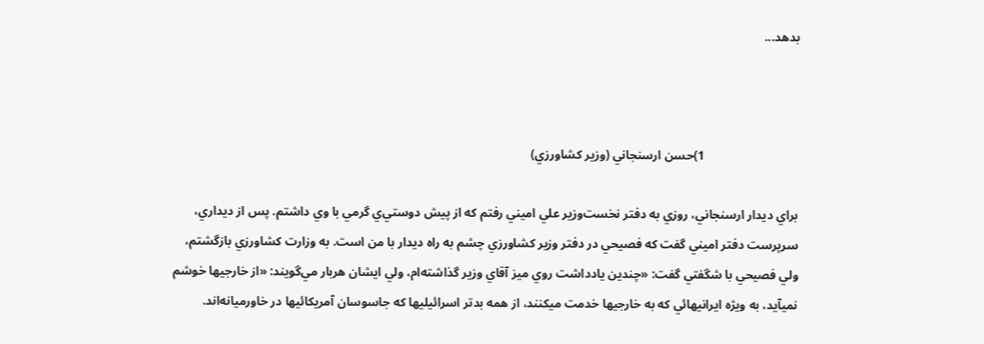بدهد...



                              1)حسن ارسنجاني (وزير كشاورزي)

براي ديدار ارسنجاني، روزي به دفتر نخست‌وزير علي اميني رفتم كه از پيش دوستي‌ي گرمي با وي داشتم. پس از ديداري، سرپرست دفتر اميني گفت كه فصيحي در دفتر وزير كشاورزي چشم به راه ديدار با من است. به وزارت كشاورزي بازگشتم، ولي فصيحي با شگفتي گفت: «چندين يادداشت روي ميز آقاي وزير گذاشته‌ام، ولي ايشان هربار مي‌گويند: «از خارجيها خوشم نميآيد، به ويژه ايرانيهائي كه به خارجيها خدمت ميكنند، از همه بدتر اسرائيليها كه جاسوسان آمريكائيها در خاورميانه‌اند.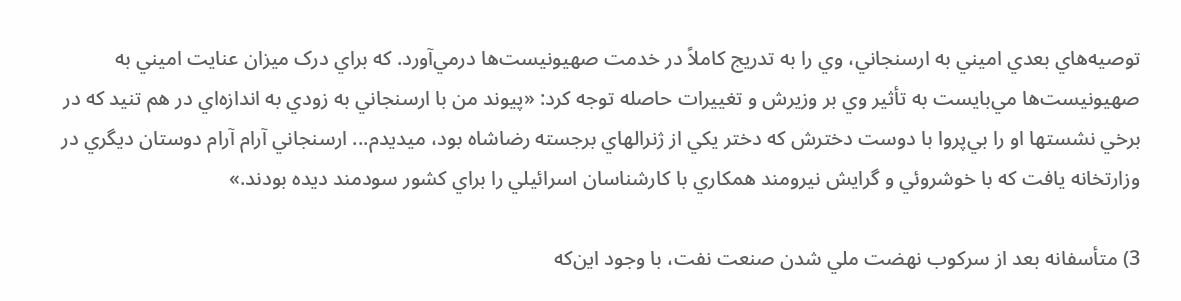توصيه‌هاي بعدي اميني به ارسنجاني، وي را به تدريج کاملاً در خدمت صهيونيست‌ها درمي‌آورد. که براي درک ميزان عنايت اميني به صهيونيست‌ها مي‌بايست به تأثير وي بر وزيرش و تغييرات حاصله توجه کرد: «پيوند من با ارسنجاني به زودي به اندازه‌اي در هم تنيد که در برخي نشستها او را بي‌پروا با دوست دخترش که دختر يکي از ژنرالهاي برجسته رضاشاه بود، ميديدم... ارسنجاني آرام آرام دوستان ديگري در وزارتخانه يافت که با خوشروئي و گرايش نيرومند همکاري با کارشناسان اسرائيلي را براي کشور سودمند ديده بودند.»

3) متأسفانه بعد از سركوب نهضت ملي شدن صنعت نفت، با وجود اين‌كه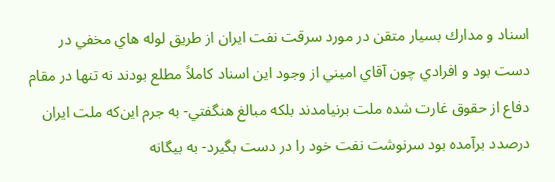اسناد و مدارك بسيار متقن در مورد سرقت نفت ايران از طريق لوله هاي مخفي در دست بود و افرادي چون آقاي اميني از وجود اين اسناد کاملاً مطلع بودند نه تنها در مقام دفاع از حقوق غارت شده ملت برنيامدند بلکه مبالغ هنگفتي- به جرم اين‌که ملت ايران درصدد برآمده بود سرنوشت نفت خود را در دست بگيرد- به بيگانه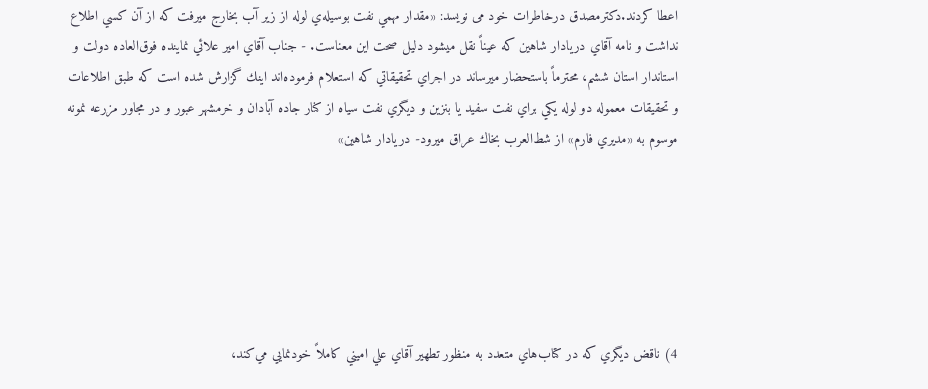اعطا کردند.دکترمصدق درخاطرات خود می نویسد: «مقدار مهمي نفت بوسيله‌ي لوله از زير آب بخارج ميرفت كه از آن كسي اطلاع نداشت و نامه آقاي دريادار شاهين كه عيناً نقل ميشود دليل صحت اين معناست. - جناب آقاي امير علائي نماينده فوق‌العاده دولت و استاندار استان ششم، محترماً ‌باستحضار ميرساند در اجراي تحقيقاتي كه استعلام فرموده‌اند اينك گزارش شده است كه طبق اطلاعات و تحقيقات معموله دو لوله يكي براي نفت سفيد يا بنزين و ديگري نفت سياه از كنار جاده آبادان و خرمشهر عبور و در مجاور مزرعه نمونه موسوم به «مديري فارم» از شط‌العرب بخاك عراق ميرود- دريادار شاهين»






4) ناقض‌ ديگري که در کتاب‌هاي متعدد به منظور تطهير آقاي علي اميني کاملاً خودنمايي مي‌کند،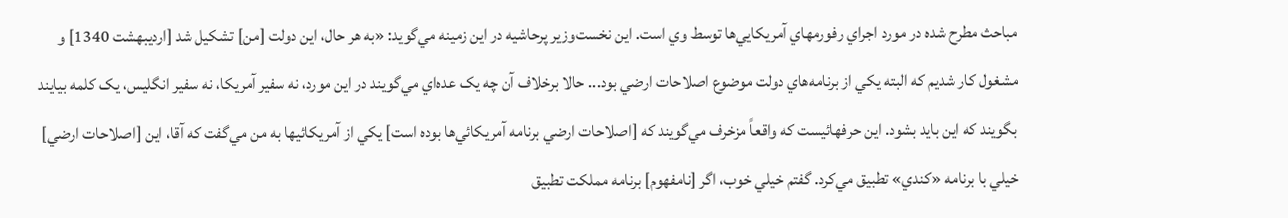مباحث مطرح شده در مورد اجراي رفورمهاي آمريکايي‌ها توسط وي است. اين نخست‌وزير پرحاشيه در اين زمينه مي‌گويد: «به هر حال، اين دولت [من] تشکيل شد [ارديبهشت 1340] و مشغول کار شديم که البته يکي از برنامه‌هاي دولت موضوع اصلاحات ارضي بود... حالا برخلاف آن چه يک عده‌اي مي‌گويند در اين مورد، نه سفير آمريکا، نه سفير انگليس، يک کلمه بيايند بگويند که اين بايد بشود. اين حرفهائيست که واقعاً مزخرف مي‌گويند که [اصلاحات ارضي برنامه آمريکائي‌ها بوده است] يکي از آمريکائيها به من مي‌گفت که آقا، اين [اصلاحات ارضي] خيلي با برنامه «کندي» تطبيق مي‌کرد. گفتم خيلي خوب، اگر [نامفهوم] برنامه مملکت تطبيق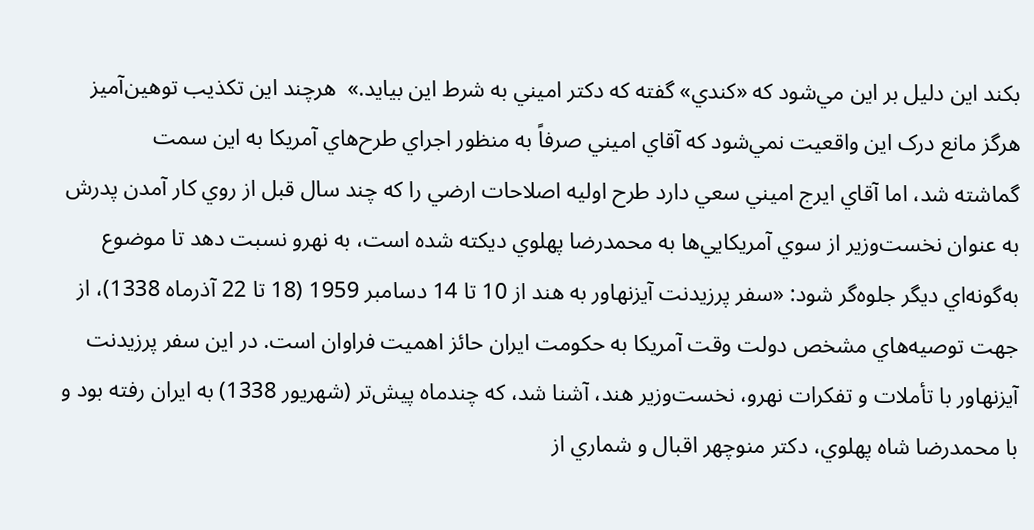بکند اين دليل بر اين مي‌شود که «کندي» گفته که دکتر اميني به شرط اين بيايد.»  هرچند اين تکذيب توهين‌آميز هرگز مانع درک اين واقعيت نمي‌شود که آقاي اميني صرفاً به منظور اجراي طرح‌هاي آمريکا به اين سمت گماشته ‌شد، اما آقاي ايرج اميني سعي دارد طرح اوليه اصلاحات ارضي را که چند سال قبل از روي کار آمدن پدرش به عنوان نخست‌وزير از سوي آمريکايي‌ها به محمدرضا پهلوي ديکته شده است، به نهرو نسبت دهد تا موضوع به‌گونه‌اي ديگر جلوه‌گر شود: «سفر پرزيدنت آيزنهاور به هند از 10 تا 14 دسامبر 1959 (18 تا 22 آذرماه 1338)، از جهت توصيه‌هاي مشخص دولت وقت آمريکا به حکومت ايران حائز اهميت فراوان است. در اين سفر پرزيدنت آيزنهاور با تأملات و تفکرات نهرو، نخست‌وزير هند، آشنا شد، که چندماه پيش‌تر (شهريور 1338) به ايران رفته بود و با محمدرضا شاه پهلوي، دکتر منوچهر اقبال و شماري از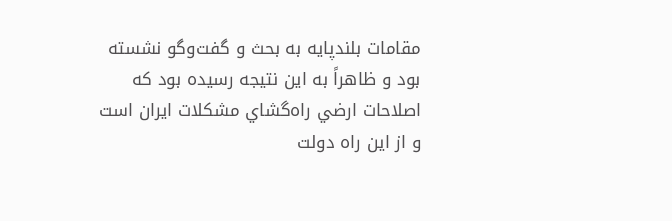مقامات بلندپايه به بحث و گفت‌وگو نشسته بود و ظاهراً‌ به اين نتيجه رسيده بود که اصلاحات ارضي راه‌گشاي مشکلات ايران است و از اين راه دولت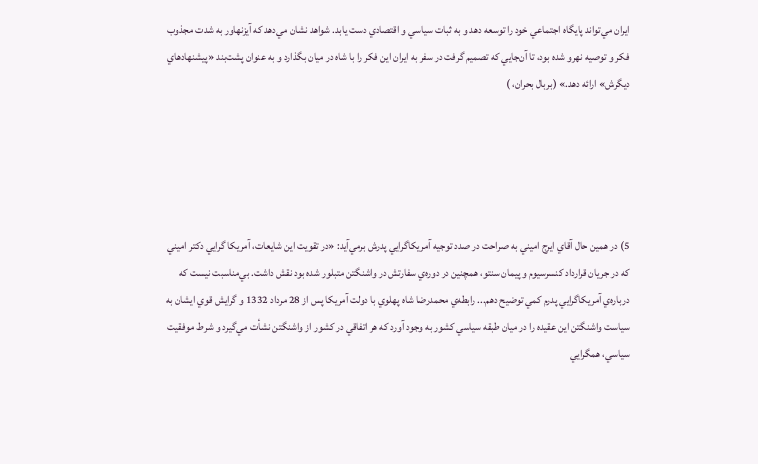ايران مي‌تواند پايگاه اجتماعي خود را توسعه دهد و به ثبات سياسي و اقتصادي دست يابد. شواهد نشان مي‌دهد که آيزنهاور به شدت مجذوب فکر و توصيه نهرو شده بود، تا آن‌جايي که تصميم گرفت در سفر به ايران اين فکر را با شاه در ميان بگذارد و به عنوان پشت‌بند «پيشنهادهاي ديگرش» ارائه دهد.» (بربال بحران، )





5) در همين حال آقاي ايرج اميني به صراحت در صدد توجيه آمريکاگرايي پدرش برمي‌آيد: «در تقويت اين شايعات، آمريکا گرايي دکتر اميني که در جريان قرارداد کنسرسيوم و پيمان سنتو، همچنين در دوره‌ي سفارتش در واشنگتن متبلور شده بود نقش داشت. بي‌مناسبت نيست که درباره‌ي آمريکاگرايي پدرم کمي توضيح دهم... رابطه‌ي محمدرضا شاه پهلوي با دولت آمريکا پس از 28 مرداد 1332 و گرايش قوي ايشان به سياست واشنگتن اين عقيده را در ميان طبقه سياسي کشور به وجود آورد که هر اتفاقي در کشور از واشنگتن نشأت مي‌گيرد و شرط موفقيت سياسي، همگرايي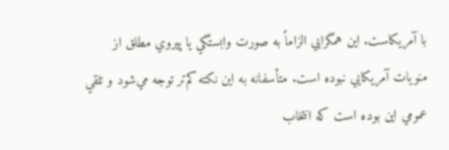با آمريکاست. اين همگرايي الزاماً به صورت وابستگي يا پيروي مطلق از منويات آمريکايي نبوده است. متأسفانه به اين نکته کم‌تر توجه مي‌شود و تلقي عمومي اين بوده است که انتخاب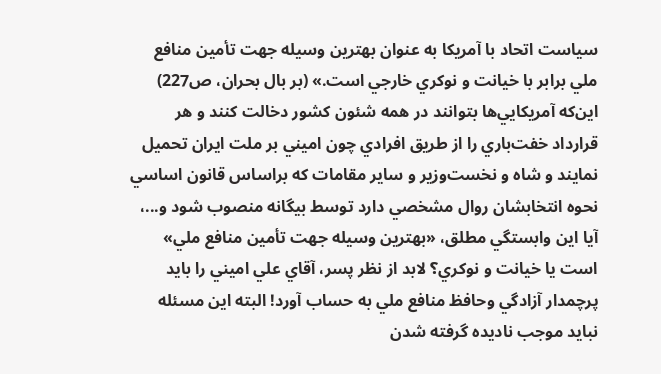سياست اتحاد با آمريکا به عنوان بهترين وسيله جهت تأمين منافع ملي برابر با خيانت و نوکري خارجي است.» (بر بال بحران، ص227) اين‌که آمريکايي‌ها بتوانند در همه شئون کشور دخالت کنند و هر قرارداد خفت‌باري را از طريق افرادي چون اميني بر ملت ايران تحميل نمايند و شاه و نخست‌وزير و ساير مقامات که براساس قانون اساسي نحوه انتخابشان روال مشخصي دارد توسط بيگانه منصوب شود و...، آيا اين وابستگي مطلق، «بهترين وسيله جهت تأمين منافع ملي» است يا خيانت و نوکري؟ لابد از نظر پسر، آقاي علي اميني را بايد پرچمدار آزادگي وحافظ منافع ملي به حساب آورد! البته اين مسئله نبايد موجب ناديده گرفته شدن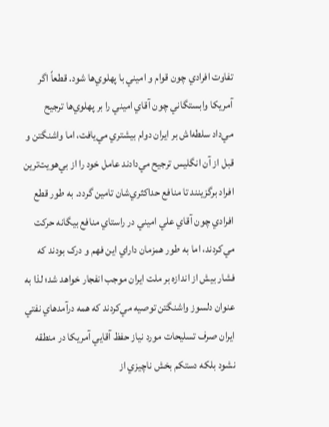تفاوت افرادي چون قوام و اميني با پهلوي‌ها شود. قطعاً اگر آمريکا وابستگاني چون آقاي اميني را بر پهلوي‌ها ترجيح مي‌داد سلطه‌اش بر ايران دوام بيشتري مي‌يافت، اما واشنگتن و قبل از آن انگليس ترجيح مي‌دادند عامل خود را از بي‌هويت‌ترين افراد برگزينند تا منافع حداکثري‌شان تامين گردد. به طور قطع افرادي چون آقاي علي اميني در راستاي منافع بيگانه حرکت مي‌کردند، اما به طور همزمان داراي اين فهم و درک بودند که فشار بيش از اندازه بر ملت ايران موجب انفجار خواهد شد؛ لذا به عنوان دلسوز واشنگتن توصيه مي‌کردند که همه درآمدهاي نفتي ايران صرف تسليحات مورد نياز حفظ آقايي آمريکا در منطقه نشود بلکه دستکم بخش ناچيزي از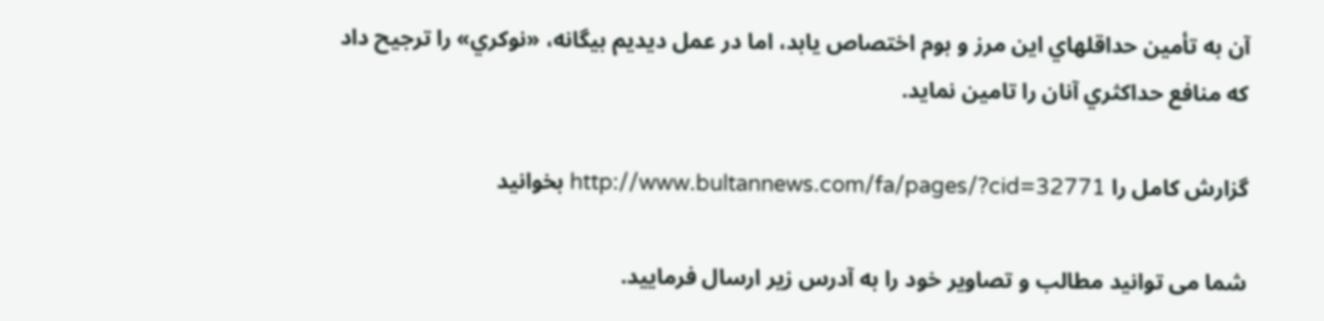آن به تأمين حداقلهاي اين مرز و بوم اختصاص يابد، اما در عمل ديديم بيگانه، «نوکري» را ترجيح داد که منافع حداکثري آنان را تامين نمايد.

گزارش کامل را http://www.bultannews.com/fa/pages/?cid=32771 بخوانید

شما می توانید مطالب و تصاویر خود را به آدرس زیر ارسال فرمایید.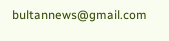bultannews@gmail.com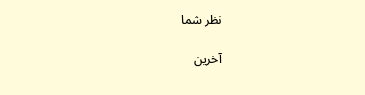نظر شما

آخرین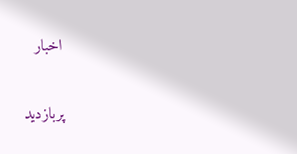اخبار

پربازدید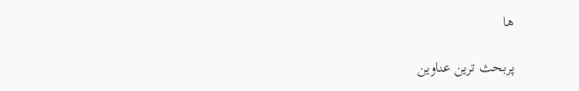ها

پربحث ترین عناوین